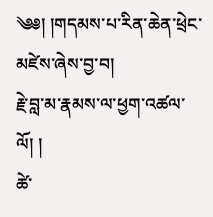༄༅། །གདམས་པ་རིན་ཆེན་ཕྲེང་མཛེས་ཞེས་བྱ་བ།
རྗེ་བླ་མ་རྣམས་ལ་ཕྱག་འཚལ་ལོ། །
ཚེ་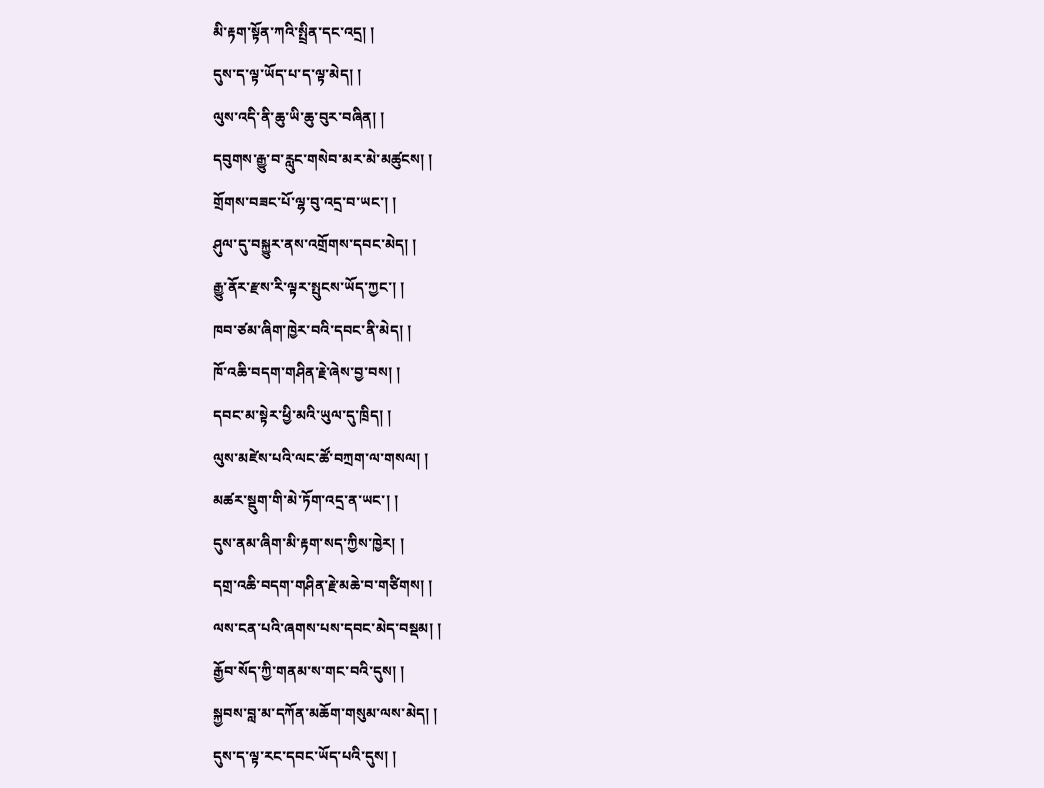མི་རྟག་སྟོན་ཀའི་སྤྲིན་དང་འདྲ། །
དུས་ད་ལྟ་ཡོད་པ་ད་ལྟ་མེད། །
ལུས་འདི་ནི་ཆུ་ཡི་ཆུ་བུར་བཞིན། །
དབུགས་རྒྱུ་བ་རླུང་གསེབ་མར་མེ་མཚུངས། །
གྲོགས་བཟང་པོ་ལྷ་བུ་འདྲ་བ་ཡང་། །
ཤུལ་དུ་བསྐྱུར་ནས་འགྲོགས་དབང་མེད། །
རྒྱུ་ནོར་རྫས་རི་ལྟར་སྤུངས་ཡོད་ཀྱང་། །
ཁབ་ཙམ་ཞིག་ཁྱེར་བའི་དབང་ནི་མེད། །
ཁོ་འཆི་བདག་གཤིན་རྗེ་ཞེས་བྱ་བས། །
དབང་མ་སྟེར་ཕྱི་མའི་ཡུལ་དུ་ཁྲིད། །
ལུས་མཛེས་པའི་ལང་ཚོ་བཀྲག་ལ་གསལ། །
མཚར་སྡུག་གི་མེ་ཏོག་འདྲ་ན་ཡང་། །
དུས་ནམ་ཞིག་མི་རྟག་སད་ཀྱིས་ཁྱེར། །
དགྲ་འཆི་བདག་གཤིན་རྗེ་མཆེ་བ་གཙིགས། །
ལས་ངན་པའི་ཞགས་པས་དབང་མེད་བསྡམ། །
རྒྱོབ་སོད་ཀྱི་གནམ་ས་གང་བའི་དུས། །
སྐྱབས་བླ་མ་དཀོན་མཆོག་གསུམ་ལས་མེད། །
དུས་ད་ལྟ་རང་དབང་ཡོད་པའི་དུས། །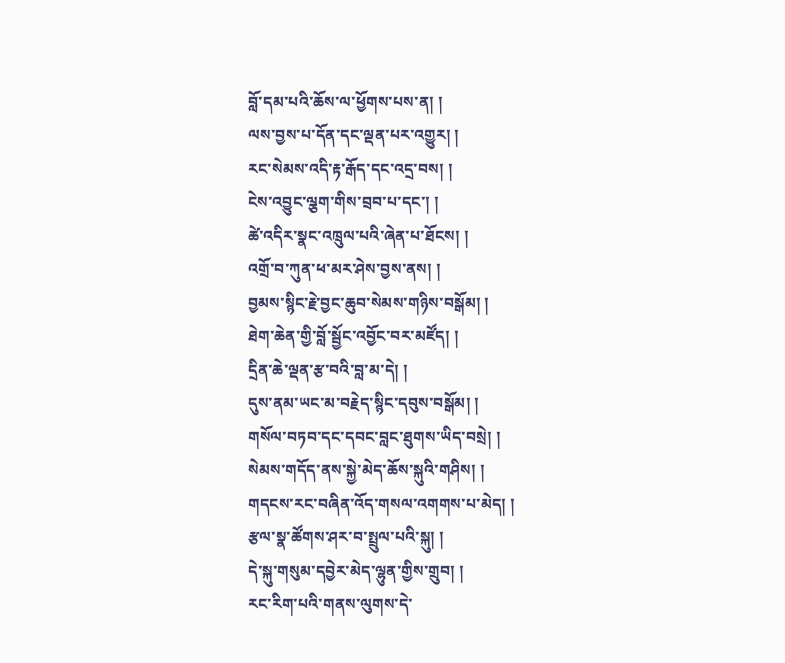བློ་དམ་པའི་ཆོས་ལ་ཕྱོགས་པས་ན། །
ལས་བྱས་པ་དོན་དང་ལྡན་པར་འགྱུར། །
རང་སེམས་འདི་རྟ་རྒོད་དང་འདྲ་བས། །
ངེས་འབྱུང་ལྕག་གིས་བྲབ་པ་དང་། །
ཚེ་འདིར་སྣང་འཁྲུལ་པའི་ཞེན་པ་ཐོངས། །
འགྲོ་བ་ཀུན་ཕ་མར་ཤེས་བྱས་ནས། །
བྱམས་སྙིང་རྗེ་བྱང་ཆུབ་སེམས་གཉིས་བསྒོམ། །
ཐེག་ཆེན་གྱི་བློ་སྦྱོང་འབྱོང་བར་མཛོད། །
དྲིན་ཆེ་ལྡན་རྩ་བའི་བླ་མ་དེ། །
དུས་ནམ་ཡང་མ་བརྗེད་སྙིང་དབུས་བསྒོམ། །
གསོལ་བཏབ་དང་དབང་བླང་ཐུགས་ཡིད་བསྲེ། །
སེམས་གདོད་ནས་སྐྱེ་མེད་ཆོས་སྐུའི་གཤིས། །
གདངས་རང་བཞིན་འོད་གསལ་འགགས་པ་མེད། །
རྩལ་སྣ་ཚོགས་ཤར་བ་སྤྲུལ་པའི་སྐུ། །
དེ་སྐུ་གསུམ་དབྱེར་མེད་ལྷུན་གྱིས་གྲུབ། །
རང་རིག་པའི་གནས་ལུགས་དེ་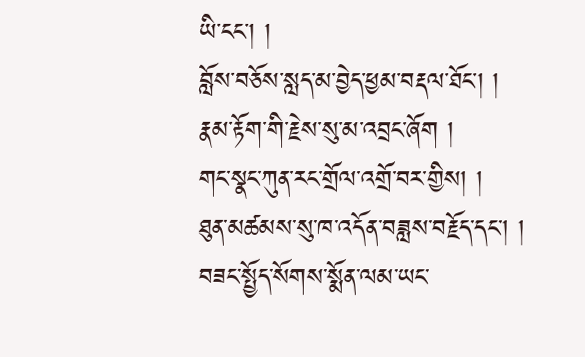ཡི་ངང་། །
བློས་བཅོས་སླད་མ་བྱེད་ཕྱམ་བརྡལ་ཐོང་། །
རྣམ་རྟོག་གི་རྗེས་སུ་མ་འབྲང་ཞོག །
གང་སྣང་ཀུན་རང་གྲོལ་འགྲོ་བར་གྱིས། །
ཐུན་མཚམས་སུ་ཁ་འདོན་བཟླས་བརྗོད་དང་། །
བཟང་སྤྱོད་སོགས་སྨོན་ལམ་ཡང་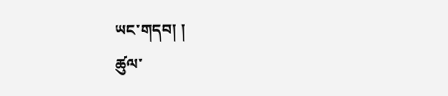ཡང་གདབ། །
ཚུལ་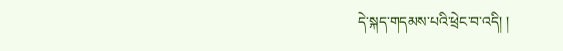དེ་སྐད་གདམས་པའི་ཕྲེང་བ་འདི། །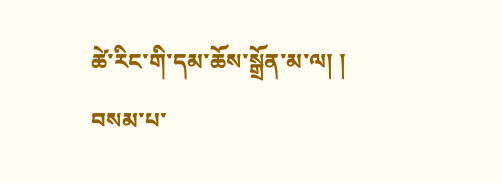ཚེ་རིང་གི་དམ་ཆོས་སྒྲོན་མ་ལ། །
བསམ་པ་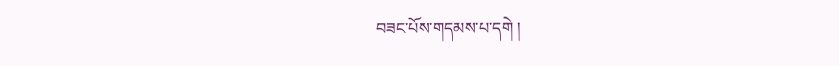བཟང་པོས་གདམས་པ་དགེ །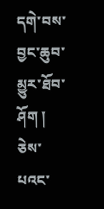དགེ་བས་བྱང་ཆུབ་མྱུར་ཐོབ་ཤོག །
ཅེས་པའང་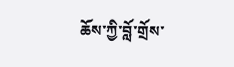ཆོས་ཀྱི་བློ་གྲོས་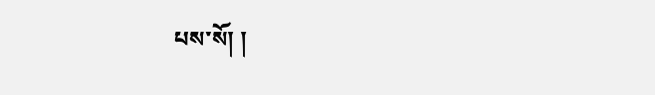པས་སོ། །